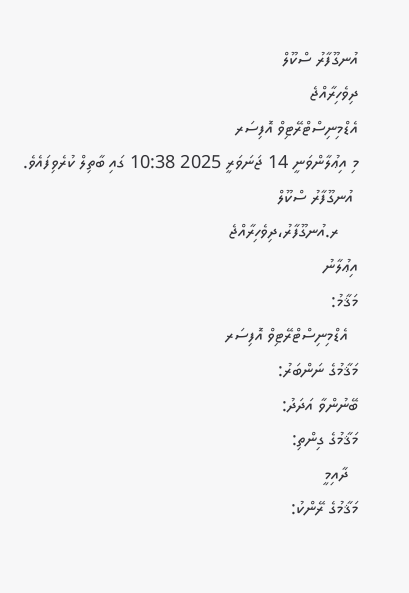އުނގޫފާރު ސްކޫލް
ދިވެހިރާއްޖެ
އެޑްމިނިސްޓްރޭޓިވް އޮފިސަރ
މި އިޢުލާންވަނީ 14 ޖަނަވަރީ 2025 10:38 ގައި ބާތިލް ކުރެވިފައެވެ.
 އުނގޫފާރު ސްކޫލް
    ރ.އުނގޫފާރު،ދިވެހިރާއްޖެ
އިޢުލާނު
މަޤާމު:
  އެޑްމިނިސްޓްރޭޓިވް އޮފިސަރ
މަޤާމުގެ ނަންބަރު:
ބޭނުންވާ އަދަދު:
މަޤާމުގެ ގިންތި:
  ދާއިމީ
މަޤާމުގެ ރޭންކު: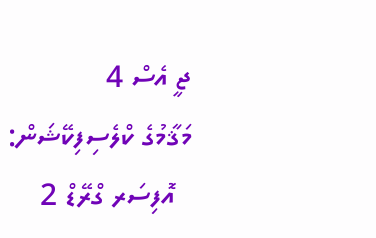ޖީ އެސް 4
މަޤާމުގެ ކްލެސިފިކޭޝަން:
  އޮފިސަރ ގްރޭޑް 2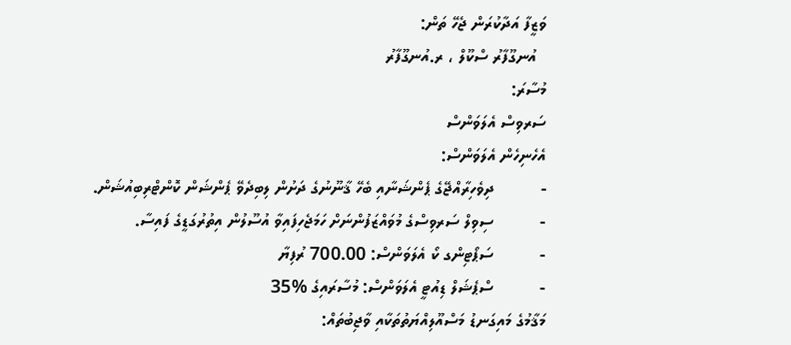ވަޒީފާ އަދާކުރަން ޖެހޭ ތަން:
  އުނގޫފާރު ސްކޫލް ، ރ.އުނގޫފާރު
މުސާރަ:
ސަރވިސް އެލަވަންސް
އެހެނިހެން އެލަވަންސް:
-          ދިވެހިރާއްޖޭގެ ޕެންޝަނާއި ބެހޭ ޤާނޫނުގެ ދަށުން ލިބިދެވޭ ޕެންޝަން ކޮންޓްރިބިއުޝަން.
-          ސިވިލް ސަރވިސްގެ މުވައްޒަފުންނަށް ހަމަޖެހިފައިވާ އުސޫލުން އިތުރުގަޑީގެ ފައިސާ.
-          ސަޕޯޓިންގ ކޯ އެލަވަންސް: 700.00 ރުފިޔާ
-          ސްޕެޝަލް ޑިއުޓީ އެލަވަންސް: މުސާރައިގެ %35
މަޤާމުގެ މައިގަނޑު މަސްއޫލިއްޔަތުތަކާއި ވާޖިބުތައް: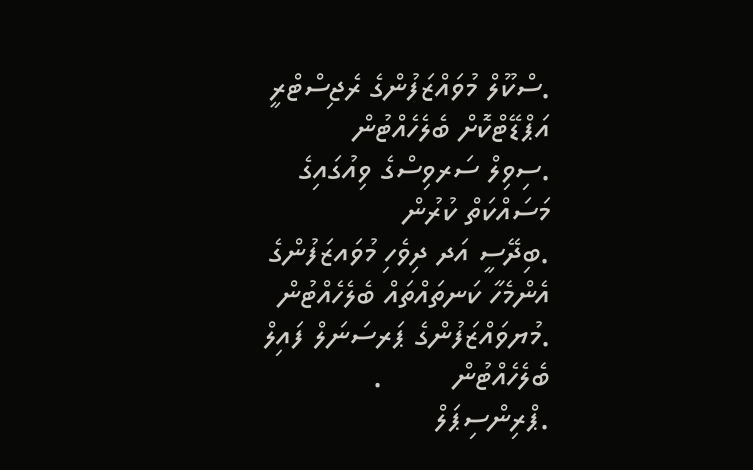.ސްކޫލް މުވައްޒަފުންގެ ރެޖިސްޓްރީ އަޕްޑޭޓްކޮށް ބެލެހެއްޓުން
.ސިވިލް ސަރވިސްގެ ވިއުގައިގެ މަސައްކަތް ކުރުން
.ބިދޭސީ އަދ ދިވެހި މުވައޒަފުންގެ އެންމެހާ ކަނތައްތައް ބެލެހެއްޓުން
.މުޔވައްޒަފުންގެ ޕަރސަނަލް ފައިލް ބެލެހެއްޓުން        .
.ޕްރިންސިޕަލް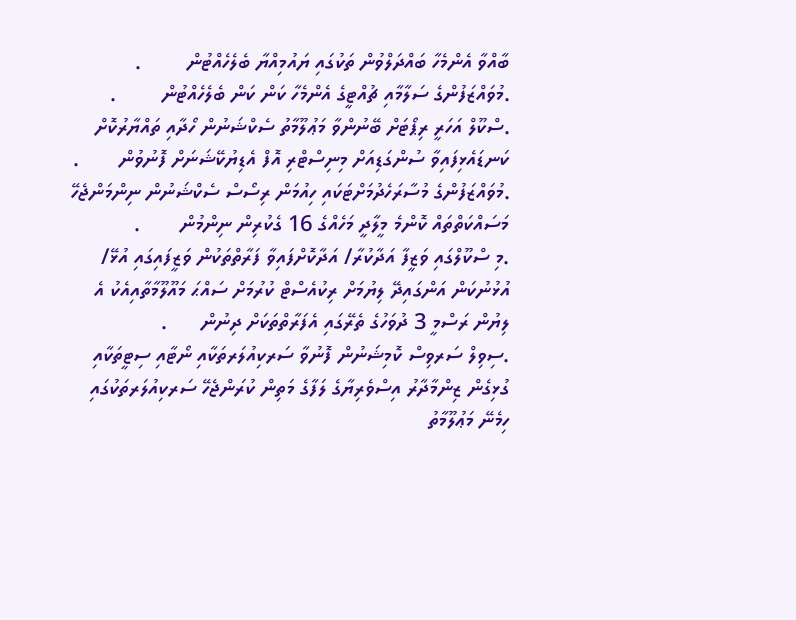ބާއްވާ އެންމެހާ ބައްދަލްވުން ތަކުގައި ޔައުމިއްޔާ ބެލެހެއްޓުން        .
.މުވައްޒަފުންގެ ސަލާމާއި ޗުއްޓީގެ އެންމެހާ ކަން ކަން ބެލެހެއްޓުން        .
.ސްކޫލް އަހަރީ ރިޕޯޓަށް ބޭނުންވާ މަޢުލޫމާތު ސެކްޝަނުން ހޯދާއި ތައްޔާރުކޮށް ކަނޑައެޅިފައިވާ ސުންގަޑިއަށް މިނިސްޓްރި އޮފް އެޑިޔުކޭޝަނަށް ފޮނުވުން       .
.މުވައްޒަފުންގެ މުސާރަހެދުމަށްޓަކައި ހިއުމަން ރިސޯސް ސެކްޝަނުން ނިންމަންޖެހޭ މަސައްކަތްތައް ކޮންމެ މީލާދީ މަހެއްގެ 16 ގެކުރިން ނިންމުން       .
.މި ސްކޫލްގައި ވަޒީފާ އަދާކުރާ/ އަދާކޮށްފައިވާ ފަރާތްތަކުން ވަޒީފައިގައި އުޅޭ/ އުޅުނުކަން އަންގައިދޭ ލިޔުމަށް ރިކުއެސްޓް ކުރުމަށް ސައްޙަ މައޫލޫމާތާއިއެކު އެ ލިޔުން ރަސްމީ 3 ދުވަހުގެ ތެރޭގައި އެފަރާތްތަކަށް ދިނުން      .
.ސިވިލް ސަރވިސް ކޮމިޝަނުން ފޮނުވާ ސަރކިއުލަރތަކާއި ނޯޓާއި ސިޓީތަކާއި ގުޅިގެން ޒިންމާދާރު އިސްވެރިޔާގެ ލަފާގެ މަތިން ކުރަންޖެހޭ ސަރކިއުލަރތަކުގައި ހިމެނޭ މަޢުލޫމާތު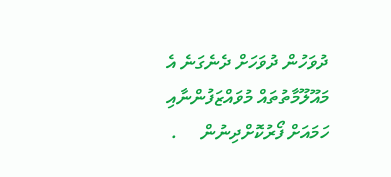ދުވަހުން ދުވަހަށް ދެނެގަނެ އެ މައޫލޫމާތުތައް މުވައްޒަފުންނާއި ހަމައަށް ފޯރުކޮށްދިނުން     .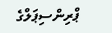ޕްރިންސިޕަލްގެ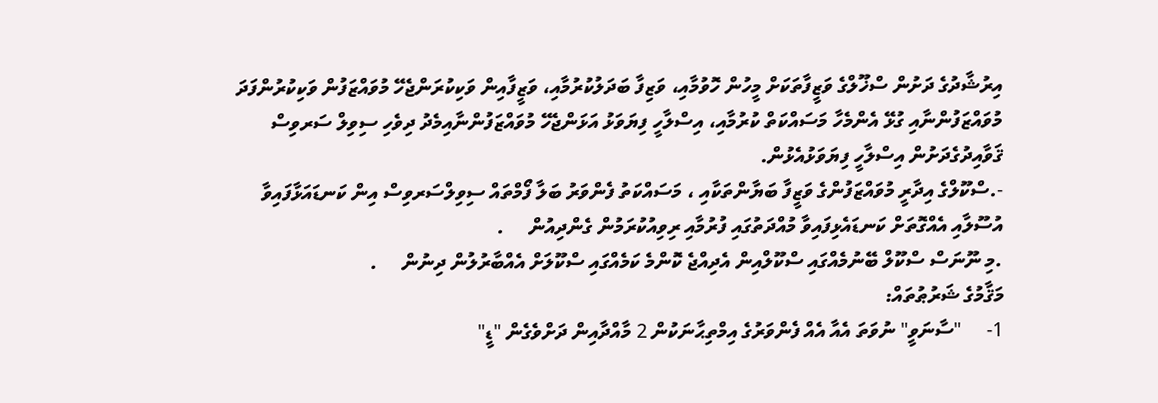އިރުޝާދުގެ ދަށުން ސްޚޫލްގެ ވަޒީފާތަކަށް މީހުން ހޮވުމާއި، ވަޒިފާ ބަދަލުކުރުމާއި، ވަޒީފާއިން ވަކިކުރަންޖެހޭ މުވައްޒަފުން ވަކިކުރުންފަދަ މުވައްޒަފުންނާއި ގުޅޭ އެންމެހާ މަސައްކަތް ކުރުމާއި، އިސްލާހީ ފިޔަވަޅު އަޅަންޖެހޭ މުވައްޒަފުންނާއިމެދު ދިވެހި ސިވިލް ސަރވިސް ޤަވާއިދުގެދަށުން އިސްލާހީ ފިޔަވަޅުއެޅުން.
-.ސްކޫލްގެ އިދާރީ މުވައްޒަފުންގެ ވަޒީފާ ބަޔާންތަކާއި ، މަސައްކަތު ފެންވަރު ބަލާ ފޯމްތައް ސިވިލްސަރވިސް އިން ކަނޑައަޅާފައިވާ އުސޫލާއި އެއްގޮތަށް ކަނޑައެޅިފައިވާ މުއްދަތުގައި ފުރުމާއި ރިވިއުކުރަމުން ގެންދިއުން     .
.މި ނޫނަސް ސްކޫލް ބޭނުމެއްގައި ސްކޫލްއިން އެދިއްޖެ ކޮންމެ ކަމެއްގައި ސްކޫލަށް އެއްބާރުލުން ދިނުން     .
މަޤާމުގެ ޝަރުޠުތައް:
1-     "ސާނަވީ" ނުވަތަ އެއާ އެއް ފެންވަރުގެ އިމްތިޙާނަކުން 2 މާއްދާއިން ދަށްވެގެން "ޑީ"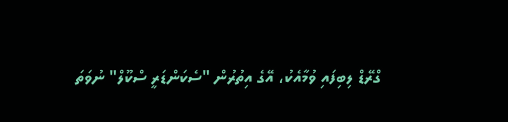ގްރޭޑް ލިބިފައި ވުމާއެކު، އޭގެ އިތުރުން "ސެކަންޑަރީ ސްކޫލް" ނުވަތަ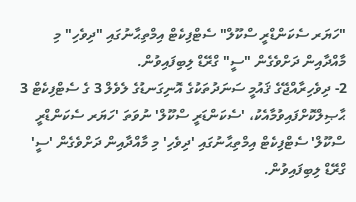"ހަޔަރ ސެކަންޑްރީ ސްކޫލް" ސެޓްފިކެޓް އިމްތިޙާނުގައި "ދިވެހި" މި މާއްދާއިން ދަށްވެގެން "ސީ" ގްރޭޑް ލިބިފައިވުން.
2- ދިވެހިރާއްޖޭގެ ޤައުމީ ސަނަދުތަކުގެ އޮނިގަނޑުގެ ލެވެލް 3 ގެ ސެޓްފިކެޓް 3 ޙާޞިލްކޮށްފައިވުމާއެކު، 'ސެކަންޑަރީ ސްކޫލް' ނުވަތަ 'ހަޔަރ ސެކަންޑްރީ ސްކޫލް' ސެޓްފިކެޓް އިމްތިޙާނުގައި 'ދިވެހި' މި މާއްދާއިން ދަށްވެގެން 'ސީ' ގްރޭޑް ލިބިފައިވުން.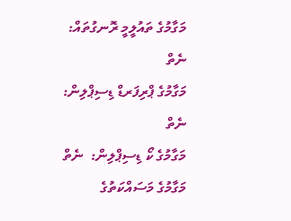މަގާމުގެ ތައުލީމީ ރޮނގުތައް: ނެތް
މަގާމުގެ ޕްރިފަރޑް ޑިސިޕްލިން:  ނެތް
މަގާމުގެ ކޯ ޑިސިޕްލިން:  ނެތް
މަގާމުގެ މަސައްކަތުގެ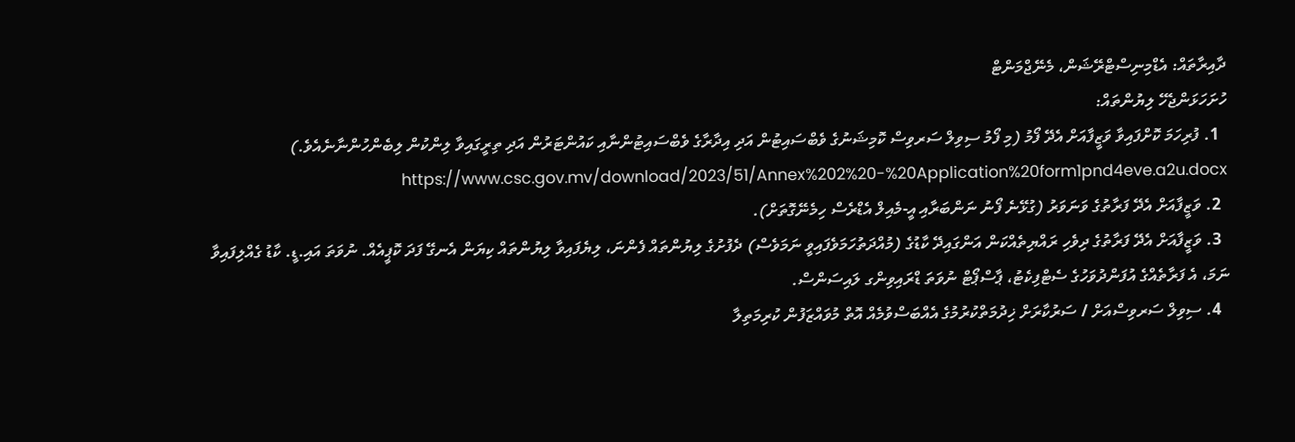ދާއިރާތައް: އެޑްމިނިސްޓްރޭޝަން، މެނޭޖްމަންޓް
ހުށަހަޅަންޖެހޭ ލިޔުންތައް:
  1. ފުރިހަމަ ކޮށްފައިވާ ވަޒީފާއަށް އެދޭ ފޯމު (މި ފޯމު ސިވިލް ސަރވިސް ކޮމިޝަނުގެ ވެބްސައިޓުން އަދި އިދާރާގެ ވެބްސައިޓުންނާއި ކައުންޓަރުން އަދި ތިރީގައިވާ ލިންކުން ލިބެންހުންނާނެއެވެ.)  https://www.csc.gov.mv/download/2023/51/Annex%202%20-%20Application%20form1pnd4eve.a2u.docx
  2. ވަޒީފާއަށް އެދޭ ފަރާތުގެ ވަނަވަރު (ގުޅޭނެ ފޯނު ނަންބަރާއި އީ-މެއިލް އެޑްރެސް ހިމެނޭގޮތަށް).
  3. ވަޒީފާއަށް އެދޭ ފަރާތުގެ ދިވެހި ރައްޔިތެއްކަން އަންގައިދޭ ކާޑުގެ (މުއްދަތުހަމަވެފައިވީ ނަމަވެސް) ދެފުށުގެ ލިޔުންތައް ފެންނަ، ލިޔެފައިވާ ލިޔުންތައް ކިޔަން އެނގޭ ފަދަ ކޮޕީއެއް. ނުވަތަ އައި.ޑީ. ކާޑު ގެއްލިފައިވާ ނަމަ، އެ ފަރާތެއްގެ އުފަންދުވަހުގެ ސެޓްފިކެޓު، ޕާސްޕޯޓް ނުވަތަ ޑްރައިވިންގ ލައިސަންސް.
  4. ސިވިލް ސަރވިސްއަށް / ސަރުކާރަށް ޚިދުމަތްކުރުމުގެ އެއްބަސްވުމެއް އޮތް މުވައްޒަފުން ކުރިމަތިލާ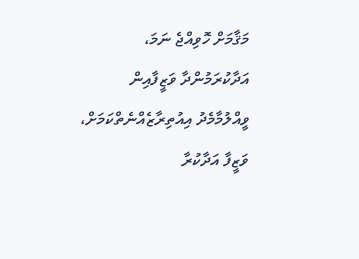މަޤާމަށް ހޮވިއްޖެ ނަމަ، އަދާކުރަމުންދާ ވަޒީފާއިން ވީއްލުމާމެދު އިއުތިރާޒެއްނެތްކަމަށް، ވަޒީފާ އަދާކުރާ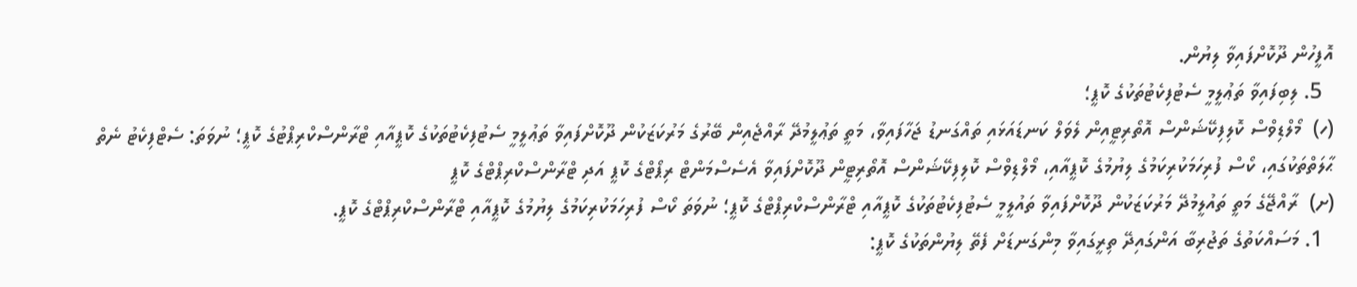އޮފީހުން ދޫކޮށްފައިވާ ލިޔުން.
  5. ލިބިފައިވާ ތަޢުލީމީ ސެޓުފިކެޓުތަކުގެ ކޮޕީ؛
(ހ)  މޯލްޑިވްސް ކޮލިފިކޭޝަންސް އޮތޯރިޓީއިން ލެވަލް ކަނޑައަޅައި ތައްގަނޑު ޖަހާފައިވާ، މަތީ ތަޢުލީމުދޭ ރާއްޖެއިން ބޭރުގެ މަރުކަޒަކުން ދޫކޮށްފައިވާ ތަޢުލީމީ ސެޓުފިކެޓުތަކުގެ ކޮޕީއާއި ޓްރާންސްކްރިޕްޓުގެ ކޮޕީ؛ ނުވަތަ: ސެޓްފިކެޓު ނެތް ޙާލަތްތަކުގައި، ކޯސް ފުރިހަމަކުރިކަމުގެ ލިޔުމުގެ ކޮޕީއާއި، މޯލްޑިވްސް ކޮލިފިކޭޝަންސް އޮތޯރިޓީން ދޫކޮށްފައިވާ އެސެސްމަންޓް ރިޕޯޓްގެ ކޮޕީ އަދި ޓްރާންސްކްރިޕްޓްގެ ކޮޕީ
(ށ)  ރާއްޖޭގެ މަތީ ތައުލީމުދޭ މަރުކަޒަކުން ދޫކޮށްފައިވާ ތައުލީމީ ސެޓުފިކެޓުތަކުގެ ކޮޕީއާއި ޓްރާންސްކްރިޕްޓްގެ ކޮޕީ؛ ނުވަތަ ކޯސް ފުރިހަމަކުރިކަމުގެ ލިޔުމުގެ ކޮޕީއާއި ޓްރާންސްކްރިޕްޓްގެ ކޮޕީ.
  1. މަސައްކަތުގެ ތަޖުރިބާ އަންގައިދޭ ތިރީގައިވާ މިންގަނޑަށް ފެތޭ ލިޔުންތަކުގެ ކޮޕީ: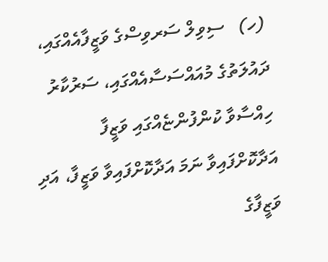(ހ)   ސިވިލް ސަރވިސްގެ ވަޒީފާއެއްގައި، ދައުލަތުގެ މުއައްސަސާއެއްގައި، ސަރުކާރު ހިއްސާވާ ކުންފުންޏެއްގައި ވަޒީފާ އަދާކޮށްފައިވާ ނަމަ އަދާކޮށްފައިވާ ވަޒީފާ، އަދި ވަޒީފާގެ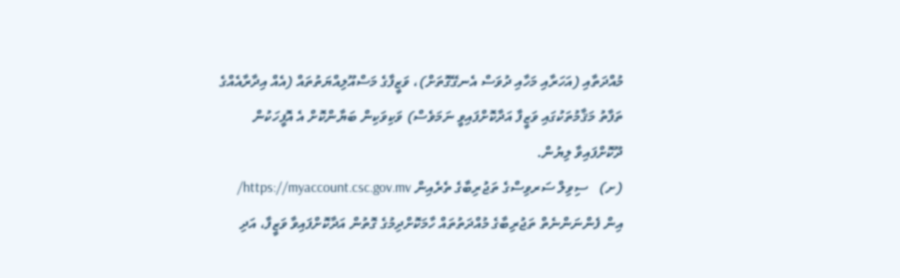މުއްދަތާއި (އަހަރާއި މަހާއި ދުވަސް އެނގޭގޮތަށް)، ވަޒީފާގެ މަސްއޫލިއްޔަތުތައް (އެއް އިދާރާއެއްގެ ތަފާތު މަޤާމުތަކުގައި ވަޒީފާ އަދާކޮށްފައިވީ ނަމަވެސް) ވަކިވަކިން ބަޔާންކޮށް އެ އޮފީހަކުން ދޫކޮށްފައިވާ ލިޔުން.
(ށ)   ސިވިލް ސަރވިސްގެ ތަޖުރިބާގެ ތެރެއިން https://myaccount.csc.gov.mv/ އިން ފެންނަންނެތް ތަޖުރިބާގެ މުއްދަތުތައް ހާމަކޮށްދިމުގެ ގޮތުން އަދާކޮށްފައިވާ ވަޒީފާ، އަދި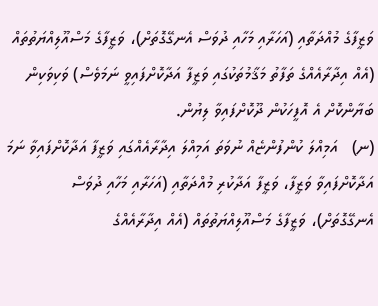ވަޒީފާގެ މުއްދަތާއި (އަހަރާއި މަހާއި ދުވަސް އެނގޭގޮތަށް)، ވަޒީފާގެ މަސްއޫލިއްޔަތުތައް (އެއް އިދާރާއެއްގެ ތަފާތު މަޤާމުތަކުގައި ވަޒީފާ އަދާކޮށްފައިވީ ނަމަވެސް) ވަކިވަކިން ބަޔާންކޮށް އެ އޮފީހަކުން ދޫކޮށްފައިވާ ލިޔުން.
(ނ)   އަމިއްލަ ކުންފުންޏެއް ނުވަތަ އަމިއްލަ އިދާރާއެއްގައި ވަޒީފާ އަދާކޮށްފައިވާ ނަމަ އަދާކޮށްފައިވާ ވަޒީފާ، ވަޒީފާ އަދާކުރި މުއްދަތާއި (އަހަރާއި މަހާއި ދުވަސް އެނގޭގޮތަށް)، ވަޒީފާގެ މަސްއޫލިއްޔަތުތައް (އެއް އިދާރާއެއްގެ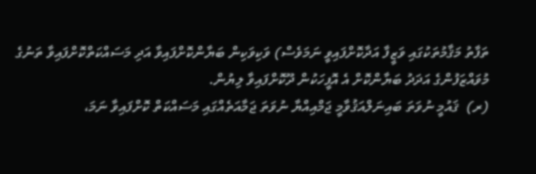ތަފާތު މަޤާމުތަކުގައި ވަޒީފާ އަދާކޮށްފައިވީ ނަމަވެސް) ވަކިވަކިން ބަޔާންކޮށްފައިވާ އަދި މަސައްކަތްކޮށްފައިވާ ތަނުގެ މުވައްޒަފުންގެ އަދަދު ބަޔާންކޮށް އެ އޮފީހަކުން ދޫކޮށްފައިވާ ލިޔުން.
(ރ)  ޤައުމީ ނުވަތަ ބައިނަލްއަޤުވާމީ ޖަމްއިއްޔާ ނުވަތަ ޖަމާއަތެއްގައި މަސައްކަތް ކޮށްފައިވާ ނަމަ،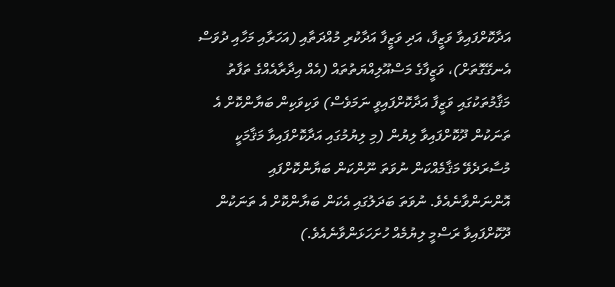އަދާކޮށްފައިވާ ވަޒީފާ، އަދި ވަޒީފާ އަދާކުރި މުއްދަތާއި (އަހަރާއި މަހާއި ދުވަސް އެނގޭގޮތަށް)، ވަޒީފާގެ މަސްއޫލިއްޔަތުތައް (އެއް އިދާރާއެއްގެ ތަފާތު މަޤާމުތަކުގައި ވަޒީފާ އަދާކޮށްފައިވީ ނަމަވެސް) ވަކިވަކިން ބަޔާންކޮށް އެ ތަނަކުން ދޫކޮށްފައިވާ ލިޔުން (މި ލިޔުމުގައި އަދާކޮށްފައިވާ މަޤާމަކީ މުސާރަދެވޭ މަޤާމެއްކަން ނުވަތަ ނޫންކަން ބަޔާންކޮށްފައި އޮންނަންވާނެއެވެ. ނުވަތަ ބަދަލުގައި އެކަން ބަޔާންކޮށް އެ ތަނަކުން ދޫކޮށްފައިވާ ރަސްމީ ލިޔުމެއް ހުށަހަޅަންވާނެއެވެ.)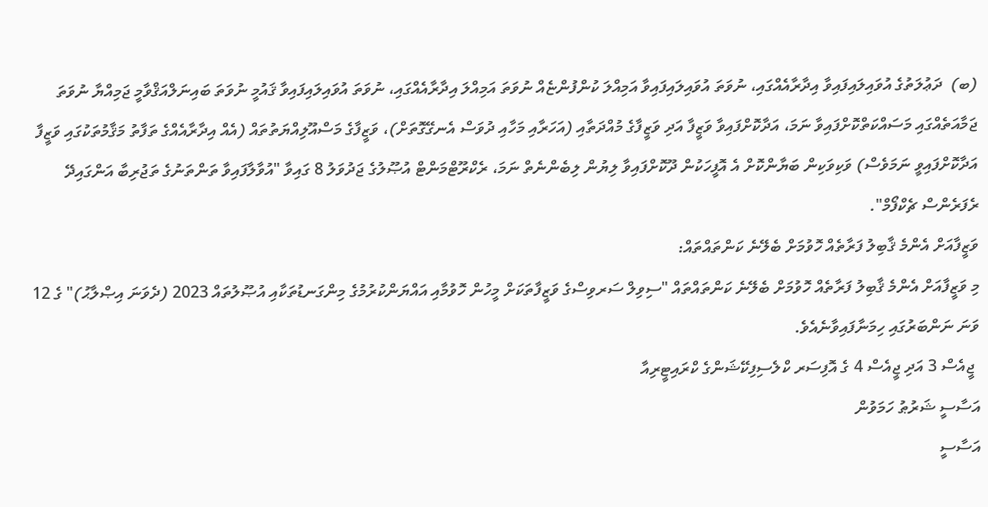(ބ)  ދަޢުލަތުގެ އުވައިލައިފައިވާ އިދާރާއެއްގައި، ނުވަތަ އުވައިލައިފައިވާ އަމިއްލަ ކުންފުންޏެއް ނުވަތަ އަމިއްލަ އިދާރާއެއްގައި، ނުވަތަ އުވައިލައިފައިވާ ޤައުމީ ނުވަތަ ބައިނަލްއަޤްވާމީ ޖަމިއްޔާ ނުވަތަ ޖަމާއަތެއްގައި މަސައްކަތްކޮށްފައިވާ ނަމަ، އަދާކޮށްފައިވާ ވަޒީފާ އަދި ވަޒީފާގެ މުއްދަތާއި (އަހަރާއި މަހާއި ދުވަސް އެނގޭގޮތަށް)، ވަޒީފާގެ މަސްއޫލިއްޔަތުތައް (އެއް އިދާރާއެއްގެ ތަފާތު މަޤާމުތަކުގައި ވަޒީފާ އަދާކޮށްފައިވީ ނަމަވެސް) ވަކިވަކިން ބަޔާންކޮށް އެ އޮފީހަކުން ދޫކޮށްފައިވާ ލިޔުން ލިބެންނެތް ނަމަ، ރެކްރޫޓްމަންޓް އުޞޫލުގެ ޖަދުވަލު 8 ގައިވާ "އުވާލާފައިވާ ތަންތަނުގެ ތަޖުރިބާ އަންގައިދޭ ރެފަރެންސް ޗެކްފޯމް".
ވަޒީފާއަށް އެންމެ ޤާބިލު ފަރާތެއް ހޮވުމަށް ބެލޭނެ ކަންތައްތައް:
މި ވަޒީފާއަށް އެންމެ ޤާބިލު ފަރާތެއް ހޮވުމަށް ބެލޭނެ ކަންތައްތައް "ސިވިލް ސަރވިސްގެ ވަޒީފާތަކަށް މީހުން ހޮވުމާއި އައްޔަންކުރުމުގެ މިންގަނޑުތަކާއި އުޞޫލުތައް 2023 (ދެވަނަ އިޞްލާޙު)" ގެ 12 ވަނަ ނަންބަރުގައި ހިމަނާފައިވާނެއެވެ.
 ޖީއެސް 3 އަދި ޖީއެސް 4 ގެ އޮފިސަރ ކްލެސިފިކޭޝަންގެ ކްރައިޓީރިއާ
އަސާސީ ޝަރުޠު ހަމަވުން
އަސާސީ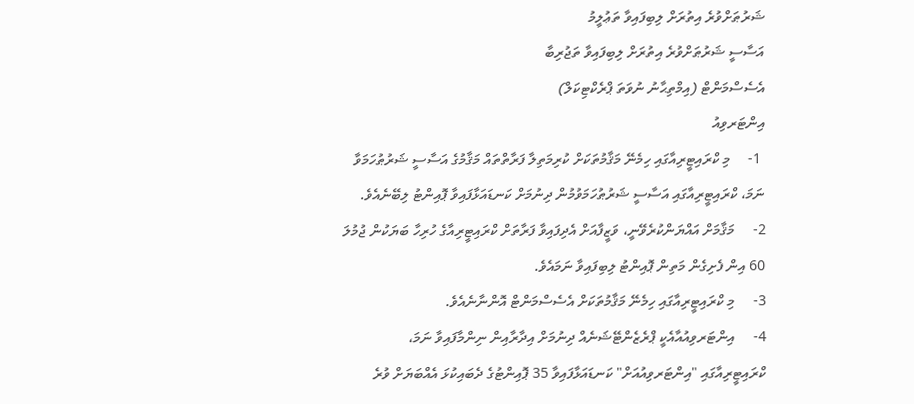ޝަރުޠަށްވުރެ އިތުރަށް ލިބިފައިވާ ތަޢުލީމު
އަސާސީ ޝަރުޠަށްވުރެ އިތުރަށް ލިބިފައިވާ ތަޖުރިބާ
އެސެސްމަންޓް (އިމްތިޙާނު ނުވަތަ ޕްރެކްޓިކަލް)
އިންޓަރވިއު
 1-     މި ކްރައިޓީރިއާގައި ހިމެނޭ މަޤާމުތަކަށް ކުރިމަތިލާ ފަރާތްތައް މަޤާމުގެ އަސާސީ ޝަރުޠުހަމަވާ ނަމަ، ކްރައިޓީރިއާގައި އަސާސީ ޝަރުޠުހަމަވުމުން ދިނުމަށް ކަނޑައަޅާފައިވާ ޕޮއިންޓު ލިބޭނެއެވެ.
2-     މަޤާމަށް އައްޔަންކުރެވޭނީ، ވަޒީފާއަށް އެދިފައިވާ ފަރާތަށް ކްރައިޓީރިއާގެ ހުރިހާ ބަޔަކުން ޖުމުލަ 60 އިން ފެށިގެން މަތިން ޕޮއިންޓު ލިބިފައިވާ ނަމައެވެ.
3-     މި ކްރައިޓީރިއާގައި ހިމެނޭ މަޤާމުތަކަށް އެސެސްމަންޓް އޮންނާނެއެވެ.
4-     އިންޓަރވިއުއާއެކީ ޕްރެޒެންޓޭޝަނެއް ދިނުމަށް އިދާރާއިން ނިންމާފައިވާ ނަމަ، ކްރައިޓީރިއާގައި "އިންޓަރވިއުއަށް" ކަނޑައަޅާފައިވާ 35 ޕޮއިންޓުގެ ދެބައިކުޅަ އެއްބަޔަށް ވުރެ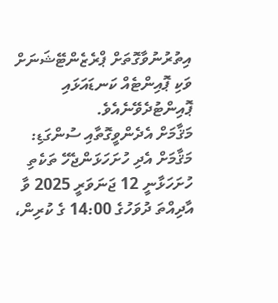އިތުރުނުވާގޮތަށް ޕްރެޒެންޓޭޝަނަށް ވަކި ޕޮއިންޓެއް ކަނޑައަޅައި ޕޮއިންޓުދެވޭނެއެވެ.
މަޤާމަށް އެދެންވީގޮތާއި ސުންގަޑި:
މަޤާމަށް އެދި ހުށަހަޅަންޖެހޭ ތަކެތި ހުށަހަޅާނީ 12 ޖަނަވަރީ 2025 ވާ އާދިއްތަ ދުވަހުގެ 14:00 ގެ ކުރިން،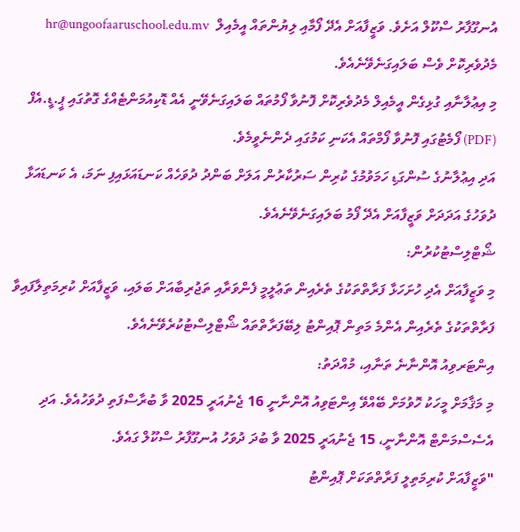އުނގޫފާރު ސްކޫލް އަށެވެ. ވަޒީފާއަށް އެދޭ ފޯމާއި ލިޔުންތައް އީމެއިލް  hr@ungoofaaruschool.edu.mv މެދުވެރިކޮށް ވެސް ބަލައިގަނެވޭނެއެވެ.
މި އިޢުލާނާއި ގުޅިގެން އީމެއިލް މެދުވެރިކޮށް ފޮނުވާ ފޯމުތައް ބަލައިގަނެވޭނީ އެއް ޑޮކިއުމަންޓެއްގެ ގޮތުގައި ޕީ.ޑީ.އެފް (PDF) ފޯމެޓުގައި ފޮނުވާ ފޯމްތައް އެކަނި ކަމުގައި ދެންނެވީމެވެ.
އަދި އިޢުލާނުގެ ސުންގަޑި ހަމަވުމުގެ ކުރިން ސަރުކާރުން އަލަށް ބަންދު ދުވަހެއް ކަނޑައަޅައިފި ނަމަ، އެ ކަނޑައަޅާ ދުވަހުގެ އަދަދަށް ވަޒީފާއަށް އެދޭ ފޯމު ބަލައިގަނެވޭނެއެވެ.
ޝޯޓްލިސްޓުކުރުން:
މި ވަޒީފާއަށް އެދި ހުށަހަޅާ ފަރާތްތަކުގެ ތެރެއިން ތަޢުލީމީ ފެންވަރާއި ތަޖުރިބާއަށް ބަލައި، ވަޒީފާއަށް ކުރިމަތިލާފައިވާ ފަރާތްތަކުގެ ތެރެއިން އެންމެ މަތިން ޕޮއިންޓު ލިބޭފަރާތްތައް ޝޯޓްލިސްޓުކުރެވޭނެއެވެ.
އިންޓަރވިއު އޮންނާނެ ތަނާއި، މުއްދަތު:
މި މަޤާމަށް މީހަކު ހޮވުމަށް ބޭއްވޭ އިންޓަވިއު އޮންނާނީ 16 ޖެނުއަރީ 2025 ވާ ބުރާސްފަތި ދުވަހުއެވެ. އަދި އެސެސްމަންޓް އޮންނާނީ، 15 ޖެނުއަރީ 2025 ވާ ބުދަ ދުވަހު އުނގޫފާރު ސްކޫލް ގައެވެ.
"ވަޒީފާއަށް ކުރިމަތިލީ ފަރާތްތަކަށް ޕޮއިންޓު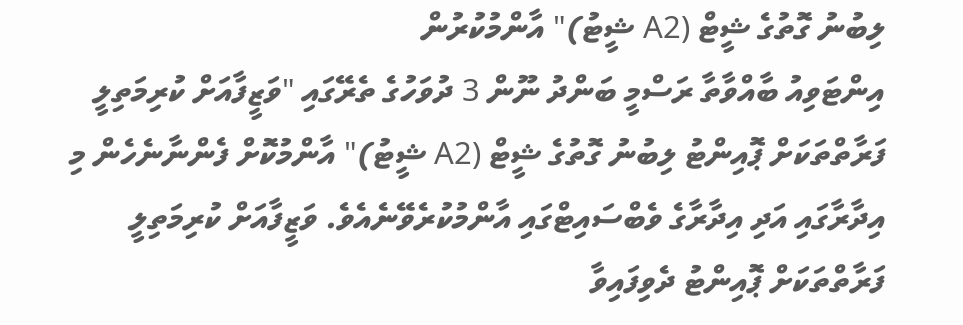ލިބުނު ގޮތުގެ ޝީޓް (A2 ޝީޓު)" އާންމުކުރުން
އިންޓަވިއު ބާއްވާތާ ރަސްމީ ބަންދު ނޫން 3 ދުވަހުގެ ތެރޭގައި "ވަޒީފާއަށް ކުރިމަތިލީ ފަރާތްތަކަށް ޕޮއިންޓު ލިބުނު ގޮތުގެ ޝީޓް (A2 ޝީޓު)" އާންމުކޮށް ފެންނާނެހެން މި އިދާރާގައި އަދި އިދާރާގެ ވެބްސައިޓްގައި އާންމުކުރެވޭނެއެވެ. ވަޒީފާއަށް ކުރިމަތިލީ ފަރާތްތަކަށް ޕޮއިންޓު ދެވިފައިވާ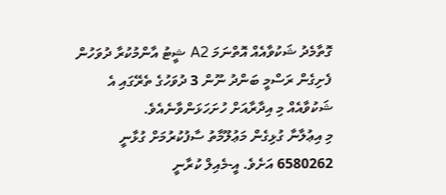ގޮތާމެދު ޝަކުވާއެއް އޮތްނަމަ A2 ޝީޓު އާންމުކުރާ ދުވަހުން ފެށިގެން ރަސްމީ ބަންދު ނޫން 3 ދުވަހުގެ ތެރޭގައި އެ ޝަކުވާއެއް މި އިދާރާއަށް ހުށަހަޅަންވާނެއެވެ.
މި އިޢުލާނާ ގުޅިގެން މަޢުލޫމާތު ސާފުކުރުމަށް ގުޅާނީ 6580262 އަށެވެ. އީ-މެއިލް ކުރާނީ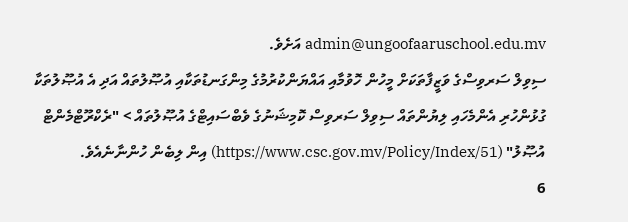admin@ungoofaaruschool.edu.mv އަށެވެ.
ސިވިލް ސަރވިސްގެ ވަޒީފާތަކަށް މީހުން ހޮވުމާއި އައްޔަންކުރުމުގެ މިންގަނޑުތަކާއި އުޞޫލުތައް އަދި އެ އުޞޫލުތަކާ ގުޅުންހުރި އެންމެހައި ލިޔުންތައް ސިވިލް ސަރވިސް ކޮމިޝަނުގެ ވެބްސައިޓްގެ އުޞޫލުތައް > "ރެކްރޫޓްމެންޓް އުޞޫލު" (https://www.csc.gov.mv/Policy/Index/51) އިން ލިބެން ހުންނާނެއެވެ.
6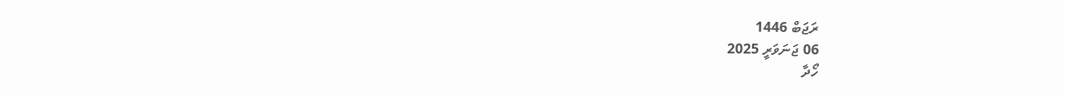ރަޖަބް 1446
06 ޖަނަވަރީ 2025
ހޯދާ